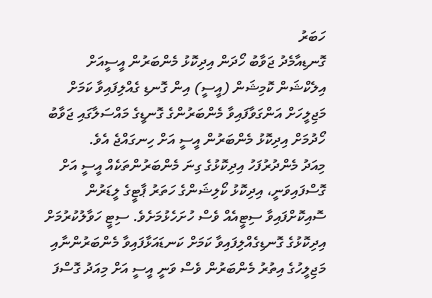ހަބަރު
ގޮނޑިއާމެދު ޖަވާބު ހޯދަން އިދިކޮޅު މެންބަރުން އީސީއަށް
އިލެކްޝަން ކޮމިޝަން (އީސީ) އިން ގޮނޑި ގެއްލިފައިވާ ކަމަށް މަޖިލީހަށް އަންގަވާފައިވާ މެންބަރުންގެ ގޮނޑީގެ މައްސަލާގައި ޖަވާބު ހޯދުމަށް އިދިކޮޅު މެންބަރުން އީސީ އަށް ހިނގައްޖެ އެވެ.
މިއަދު މެންދުރުފަހު އިދިކޮޅުގެ ގިނަ މެންބަރުންތަކެއް އީސީ އަށް ގޮސްފައިވަނީ، އިދިކޮޅު ކޯލިޝަންގެ ހަތަރު ޕާޓީގެ ލީޑަރުން ސޮއިކޮށްފައިވާ ސިޓީއެއް ވެސް ހުށަހެޅުމަށެވެ. ސިޓީ ހަވާލުކުރުމަށް އިދިކޮޅުގެ ގޮނޑިގެއްލިފައިވާ ކަމަށް ކަނޑައަޅާފައިވާ މެންބަރުންނާއި މަޖިލީހުގެ އިތުރު މެންބަރުން ވެސް ވަނީ އީސީ އަށް މިއަދު ގޮސްފަ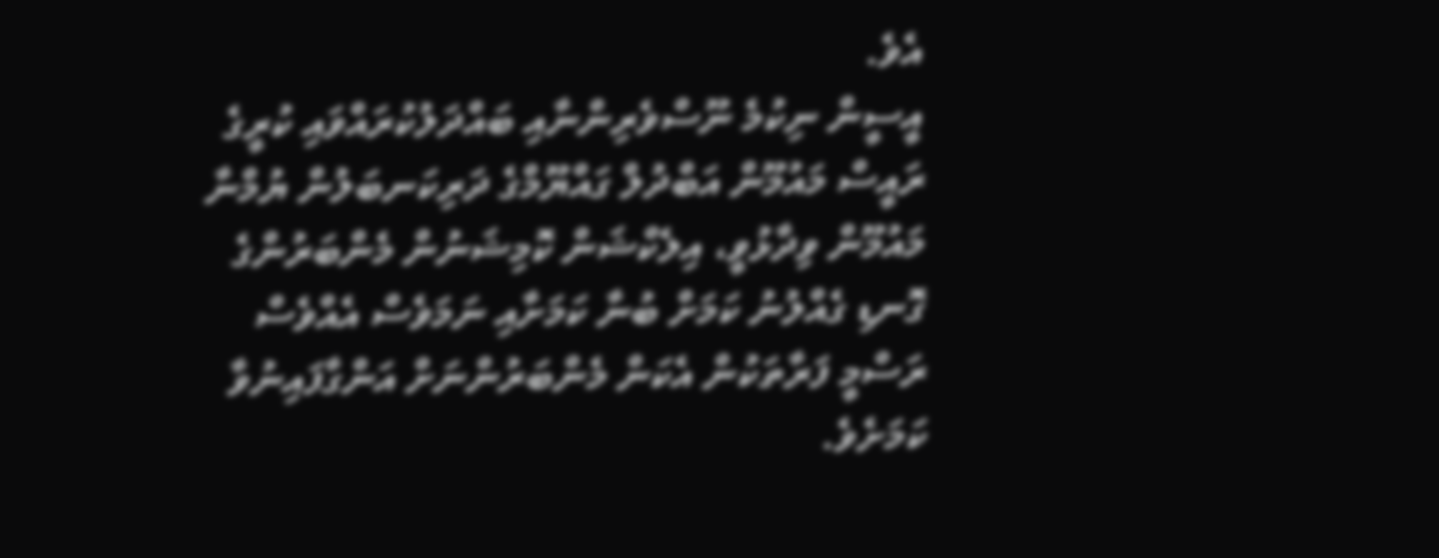އެވެ.
އީސީން ނިކުމެ ނޫސްވެރިންނާއި ބައްދަލުކުރައްވައި ކުރީގެ ރައީސް މައުމޫން އަބްދުލް ގައްޔޫމްގެ ދަރިކަނބަލުން ޔުމްނާ މައުމޫން ވިދާޅުވީ، އިލެކްޝަން ކޮމިޝަނުން މެންބަރުންގެ ގޮނޑި ގެއްލުނު ކަމަށް ބުނާ ކަމަށާއި ނަމަވެސް އެއްވެސް ރަސްމީ ފަރާތަކުން އެކަން މެންބަރުންނަށް އަންގާފައިނުވާ ކަމަށެވެ.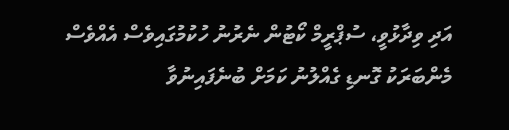އަދި ވިދާޅުވީ، ސުޕްރީމް ކޯޓުން ނެރުނު ހުކުމުގައިވެސް އެއްވެސް މެންބަރަކު ގޮނޑި ގެއްލުނު ކަމަށް ބުނެފައިނުވާ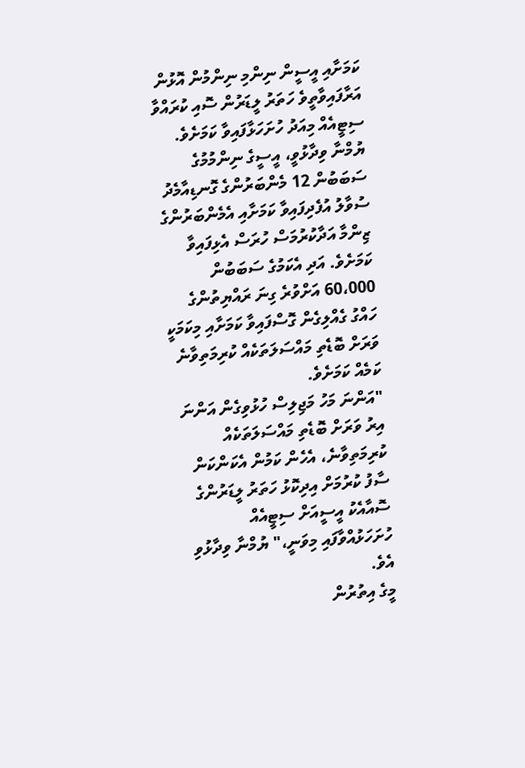ކަމަށާއި އީސީން ނިންމި ނިންމުން އޮޅުން އަރާފައިވާތީވެ ހަތަރު ލީޑަރުން ސޮއި ކުރައްވާ ސިޓީއެއް މިއަދު ހުށަހަޅާފައިވާ ކަމަށެވެ.
ޔުމްނާ ވިދާޅުވީ، އީސީގެ ނިންމުމުގެ ސަބަބުން 12 މެންބަރުންގެ ގޮނޑިއާމެދު ސުވާލު އުފެދިފައިވާ ކަމަށާއި އެމެންބަރުންގެ ޒިންމާ އަދާކުރުމަސް ހުރަސް އެޅިފައިވާ ކަމަށެވެ. އަދި އެކަމުގެ ސަބަބުން 60،000 އަށްވުރެ ގިނަ ރައްޔިތުންގެ ހައްގު ގެއްލިގެން ގޮސްފައިވާ ކަމަށާއި މިކަމަކީ ވަރަށް ބޮޑެތި މައްސަލަތަކެއް ކުރިމަތިވާނެ ކަމެއް ކަމަށެވެ.
"އަންނަ މަހު މަޖިލިސް ހުޅުވިގެން އަންނަ އިރު ވަރަށް ބޮޑެތި މައްސަލަތަކެއް ކުރިމަތިވާނެ، އެހެން ކަމުން އެކަންކަން ސާފު ކުރުމަށް އިދިކޮޅު ހަތަރު ލީޑަރުންގެ ސޮއާއެކު އީސީއަށް ސިޓީއެއް ހުށަހަޅުއްވާފައި މިވަނީ،" ޔުމްނާ ވިދާޅުވި އެވެ.
މީގެ އިތުރުން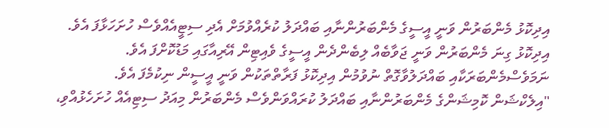އިދިކޮޅު މެންބަރުން ވަނީ އީސީގެ މެންބަރުންނާއި ބައްދަލު ކުރެއްވުމަށް އެދި ސިޓީއެއްވެސް ހުށަހަޅާފަ އެވެ. އިދިކޮޅު ގިނަ މެންބަރުން ވަނީ ޖަވާބެއް ލިބެންދެން އީސީގެ ވެއިޓިން އޭރިއާގައި މަޑުކޮށްފަ އެވެ. ނަމަވެސްމެންބަރަކާއި ބައްދަލުވާގޮތް ނުވުމުން އިދިކޮޅު ފަރާތްތަކުން ވަނީ އީސީން ނިކުމެފަ އެވެ.
"އިލެކްޝަން ކޮމިޝަންގެ މެންބަރުންނާއި ބައްދަލު ކުރައްވަންވެސް މެންބަރުން މިއަދު ސިޓިއެއް ހުށަހެޅުއްވި،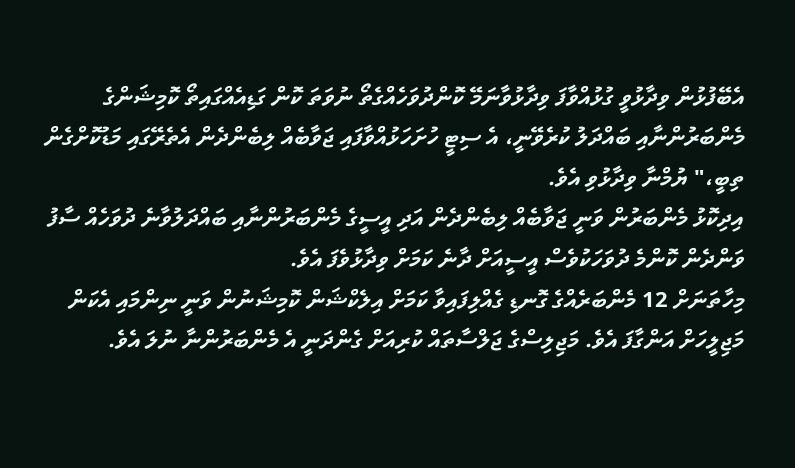އެބޭފުޅުން ވިދާޅުވީ ގުޅުއްވާފަ ވިދާޅުވާނަމޭ ކޮންދުވަހެއްގެތޯ ނުވަތަ ކޮން ގަޑިއެއްގައިތޯ ކޮމިޝަންގެ މެންބަރުންނާއި ބައްދަލު ކުރެވޭނީ، އެ ސިޓީ ހުށަހަޅުއްވާފައި ޖަވާބެއް ލިބެންދެން އެތެރޭގައި މަޑުކޮށްގެން ތިބީ،" ޔުމްނާ ވިދާޅުވި އެވެ.
އިދިކޮޅު މެންބަރުން ވަނީ ޖަވާބެއް ލިބެންދެން އަދި އީސީގެ މެންބަރުންނާއި ބައްދަލުވާނެ ދުވަހެއް ސާފު ވަންދެން ކޮންމެ ދުވަހަކުވެސް އީސީއަށް ދާނެ ކަމަށް ވިދާޅުވެފަ އެވެ.
މިހާތަނަށް 12 މެންބަރެއްގެ ގޮނޑި ގެއްލިފައިވާ ކަމަށް އިލެކްޝަން ކޮމިޝަނުން ވަނީ ނިންމައި އެކަން މަޖިލީހަށް އަންގާފަ އެވެ. މަޖިލިސްގެ ޖަލްސާތައް ކުރިއަށް ގެންދަނީ އެ މެންބަރުންނާ ނުލަ އެވެ.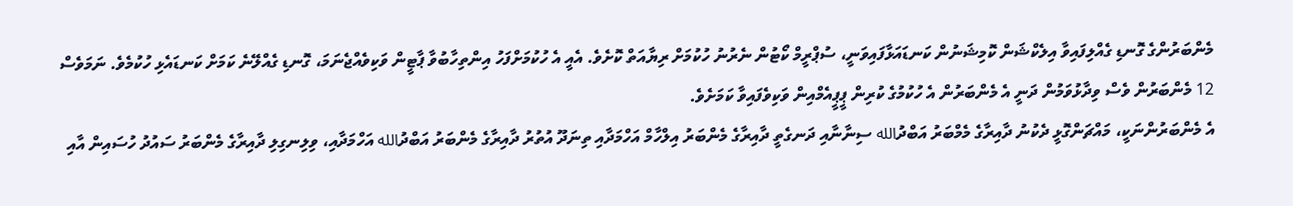މެންބަރުންގެ ގޮނޑި ގެއްލިފައިވާ އިލެކްޝަން ކޮމިޝަނުން ކަނޑައަޅާފައިވަނީ، ސުޕްރީމް ކޯޓުން ނެރުނު ހުކުމަށް ރިޔާއަތް ކޮށެވެ. އެއީ އެ ހުކުމަށްފަހު އިންތިހާބުވާ ޕާޓީން ވަކިވެއްޖެނަމަ، ގޮނޑި ގެއްލޭނެ ކަމަށް ކަނޑައެޅި ހުކުމެވެ. ނަމަވެސް 12 މެންބަރުން ވެސް ވިދާޅުވަމުން ދަނީ އެ މެންބަރުން އެ ހުކުމުގެ ކުރިން ޕީޕީއެމްއިން ވަކިވެފައިވާ ކަމަށެވެ.
އެ މެންބަރުންނަކީ، މައްޗަންގޮޅީ ދެކުނު ދާއިރާގެ މެމްބަރު އަބްދުالله ސިނާނާއި ދަނގެތީ ދާއިރާގެ މެންބަރު އިލްހާމް އަހްމަދާއި ތިނަދޫ އުތުރު ދާއިރާގެ މެންބަރު އަބްދުالله އަހްމަދާއި، ވިލިނގިލި ދާއިރާގެ މެންބަރު ސައުދު ހުސައިން އާއި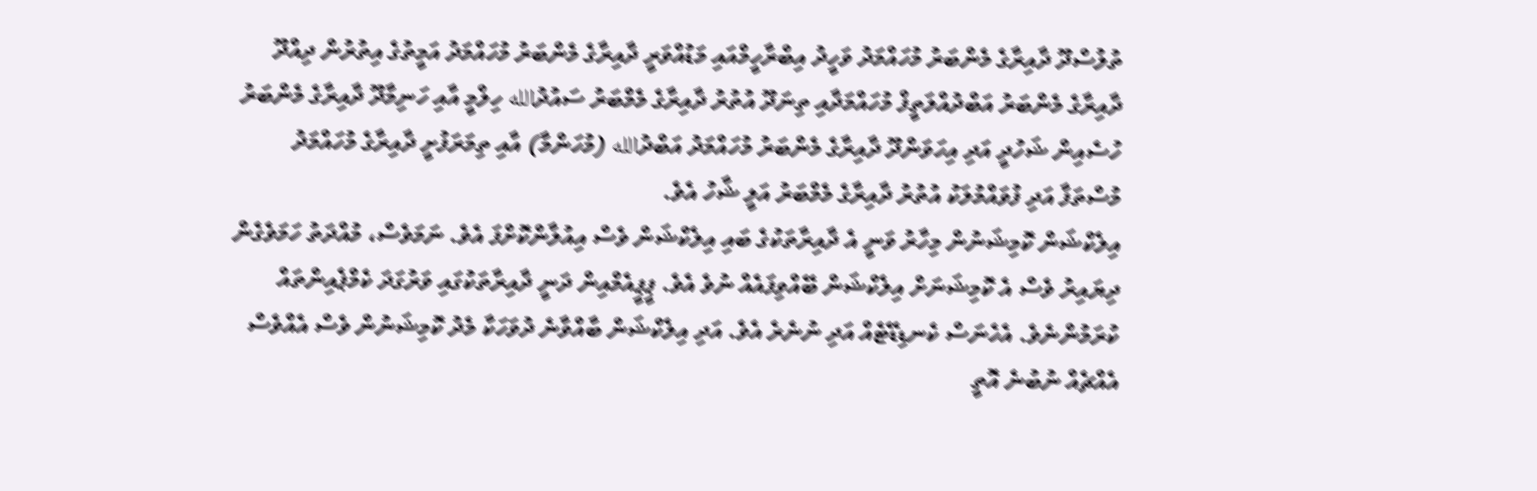ތުލުސްދޫ ދާއިރާގެ މެންބަރު މުހައްމަދު ވަހީދު އިބްރާހީމްއައި މަޑުއްވަރީ ދާއިރާގެ މެންބަރު މުހައްމަދު އަމީތުގެ އިތުރުން ދިއްދޫ ދާއިރާގެ މެންބަރު އަބްދުއްލަތީފް މުހައްމަދާއި ތިނަދޫ އުތުރު ދާއިރާގެ މެމްބަރު ސައުދުالله ހިލްމީ އާއި ހަނިމާދޫ ދާއިރާގެ މެންބަރު ހުސެއިން ޝަހުދީ އަދި އިހަވަންދޫ ދާއިރާގެ މެންބަރު މުހައްމަދު އަބްދުالله (މުހަންމާ) އާއި ތިމަރަފުށީ ދާއިރާގެ މުހައްމަދު މުސްތަފާ އަދި ފުވައްމުލަކު އުތުރު ދާއިރާގެ މެމްބަރު އަލީ ޝާހު އެވެ.
އިލެކްޝަން ކޮމިޝަނުން މިހާރު ވަނީ އެ ދާއިރާތަކުގެ ބައި އިލެކްޝަން ވެސް އިއުލާންކޮށްފަ އެވެ. ނަމަވެސް، މުއްދަތު ހަމަވެގެން ދިޔައިރު ވެސް އެ ކޮމިޝަނަށް އިލެކްޝަން ބޭއްވިފައެއް ނުވެ އެވެ. ޕީޕީއެމްއިން ދަނީ ދާއިރާތަކުގައި ވަރުގަދަ ކެމްޕެއިންތައް ކުރަމުންނެވެ. އެހެނަސް ކެނޑިޑޭޓެއް އަދި ނުނެރެ އެވެ. އަދި އިލެކްޝަން ބާއްވާނެ ދުވަހަކާ މެދު ކޮމިޝަނުން ވެސް އެއްވެސް އެއްޗެއް ނުބުނެ އޮތީ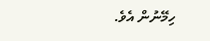ހިމޭނުން އެވެ.